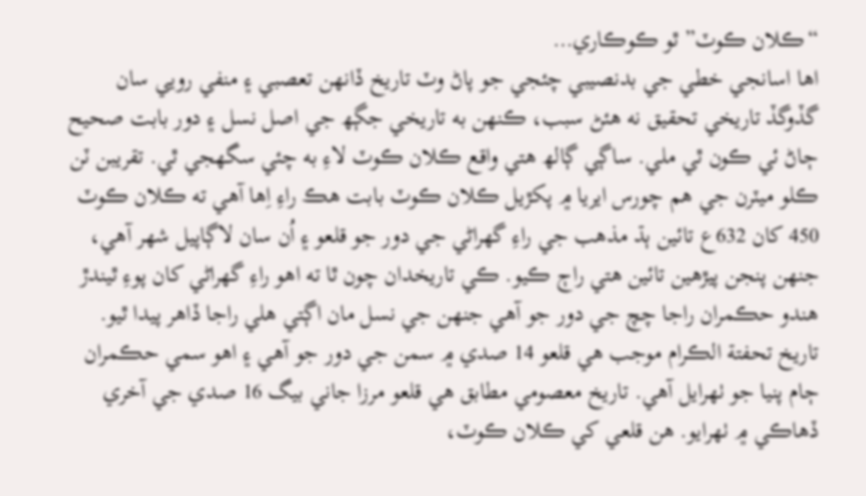“ڪلان ڪوٽ” ٿو ڪوڪاري…
اھا اسانجي خطي جي بدنصيبي چئجي جو پاڻ وٽ تاريخ ڏانھن تعصبي ۽ منفي رويي سان گڏوگڏ تاريخي تحقيق نه ھئڻ سبب، ڪنھن به تاريخي جڳھ جي اصل نسل ۽ دور بابت صحيح ڄاڻ ئي ڪون ٿي ملي. ساڳي ڳالھ ھتي واقع ڪلان ڪوٽ لاءِ به چئي سگھجي ٿي. تقريبن ٽن ڪلو ميٽرن جي ھم چورس ايريا ۾ پکڙيل ڪلان ڪوٽ بابت ھڪ راءِ اِھا آھي ته ڪلان ڪوٽ 450 کان 632ع تائين ٻڌ مذھب جي راءِ گھراڻي جي دور جو قلعو ۽ اُن سان لاڳاپيل شھر آھي، جنھن پنجن پيڙھين تائين ھتي راڄ ڪيو. ڪي تاريخدان چون ٿا ته اھو راءِ گھراڻي کان پوءِ ٿيندڙ ھندو حڪمران راجا چچ جي دور جو آھي جنھن جي نسل مان اڳتي ھلي راجا ڏاھر پيدا ٿيو. تاريخ تحفتة الڪرام موجب ھي قلعو 14 صدي ۾ سمن جي دور جو آھي ۽ اھو سمي حڪمران ڄام پنيا جو ٺھرايل آھي. تاريخ معصومي مطابق ھي قلعو مرزا جاني بيگ 16 صدي جي آخري ڏھاڪي ۾ ٺھرايو. ھن قلعي کي ڪلان ڪوٽ،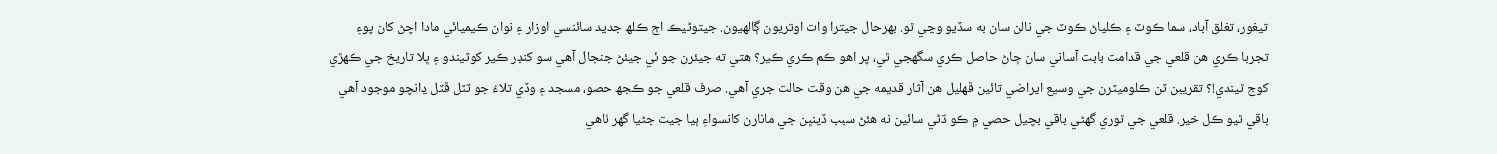تيغور، تغلق آباد، سما ڪوٽ ۽ ڪلياڻ ڪوٽ جي نالن سان به سڏيو وڃي ٿو. بھرحال جيترا وات اوتريون ڳالھيون. جيتوڻيڪ اڄ ڪلھ جديد سائنسي اوزار ۽ نوان ڪيميائي مادا اچڻ کان پوءِ تجربا ڪري ھن قلعي جي قدامت بابت آساني سان ڄاڻ حاصل ڪري سگھجي ٿي، پر اھو ڪم ڪري ڪير؟ ھتي ته جيئرن جو ئي جيئڻ جنجال آھي سو کنڊر ڪير کوٽيندو ۽ ڀلا تاريخ جي ڪھڙي کوج ٿيندي!؟ تقريبن ٽن ڪلوميٽرن جي وسيع ايراضي تائين ڦھليل ھن آثار قديمه جي ھن وقت حالت جري آھي. صرف قلعي جو ڪجھ حصو، مسجد ۽ وڏي تلاءُ جو ٽٽل ڦٽل ڍانچو موجود آھي باقي ٿيو ڪل خير. قلعي جي ٿوري گھڻي باقي بچيل حصي ۾ ڪو ڌڻي سائين نه ھئڻ سبب ڏينڀن جي مانارن کانسواءِ ٻيا جيت جڻيا گھر ٺاھي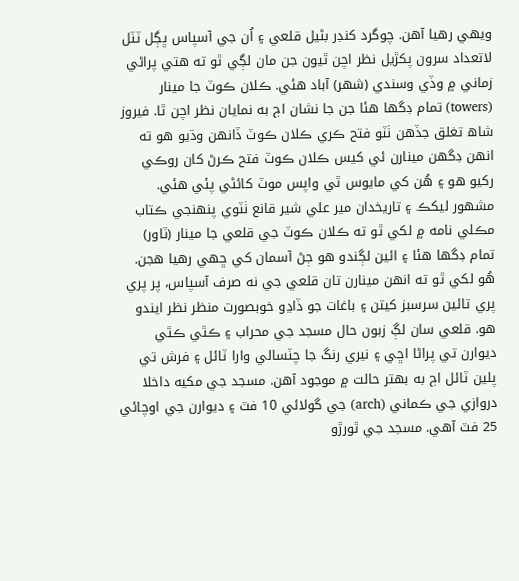ويھي رھيا آھن. چوگرد کنڊر بڻيل قلعي ۽ اُن جي آسپاس ڀڳل ٽٽل لاتعداد سرون پکڙيل نظر اچن ٿيون جن مان لڳي ٿو ته ھتي پراڻي زماني ۾ وڏي وسندي (شھر) آباد ھئي. ڪلان ڪوٽ جا مينار (towers) تمام ڊگھا ھئا جن جا نشان اڄ به نمايان نظر اچن ٿا. فيروز شاھ تغلق جڏھن ٺٽو فتح ڪري ڪلان ڪوٽ ڏانھن وڌيو ھو ته انھن ڊگھن مينارن ئي کيس ڪلان ڪوٽ فتح ڪرڻ کان روڪي رکيو ھو ۽ ھُن کي مايوس ٿي واپس موٽ کائڻي پئي ھئي. مشھور ليکڪ ۽ تاريخدان مير علي شير قانع ٺٽوي پنھنجي ڪتاب مڪلي نامه ۾ لکي ٿو ته ڪلان ڪوٽ جي قلعي جا مينار (ٽاور) تمام ڊگھا ھئا ۽ ائين لڳندو ھو ڄڻ آسمان کي ڇھي رھيا ھجن. ھُو لکي ٿو ته انھن مينارن تان قلعي جي نه صرف آسپاس، پر پري پري تائين سرسبز کيتن ۽ باغات جو ڏاڍو خوبصورت منظر نظر ايندو ھو. قلعي سان لڳ زبون حال مسجد جي محراب ۽ ڪٿي ڪٿي ديوارن تي پراڻا اڇي ۽ نيري رنگ جا چٽسالي وارا ٽائل ۽ فرش تي پلين ٽائل اڄ به بھتر حالت ۾ موجود آھن. مسجد جي مکيه داخلا دروازي جي ڪماني (arch) جي گولائي 10 فٽ ۽ ديوارن جي اوچائي 25 فٽ آھي. مسجد جي ٿورڙو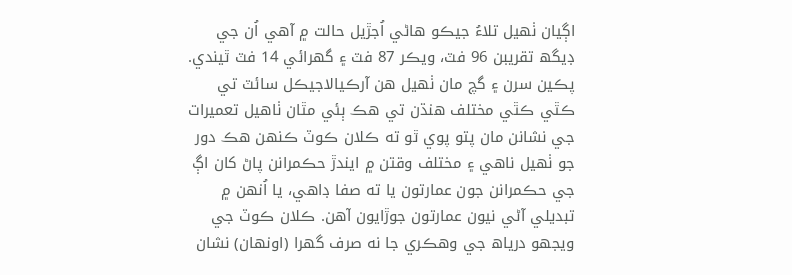اڳيان ٺھيل تلاءُ جيڪو ھاڻي اُجڙيل حالت ۾ آھي اُن جي ڊيگھ تقريبن 96 فٽ، ويڪر 87 فٽ ۽ گھرائي 14 فٽ ٿيندي. پڪين سرن ۽ گچ مان ٺھيل ھن آرڪيالاجيڪل سائٽ تي ڪٿي ڪٿي مختلف ھنڌن تي ھڪ ٻئي مٿان ٺاھيل تعميرات جي نشانن مان پتو پوي ٿو ته ڪلان ڪوٽ ڪنھن ھڪ دور جو ٺھيل ناھي ۽ مختلف وقتن ۾ ايندڙ حڪمرانن پاڻ کان اڳ جي حڪمرانن جون عمارتون يا ته صفا ڊاھي، يا اُنھن ۾ تبديلي آڻي نيون عمارتون جوڙايون آھن. ڪلان ڪوٽ جي ويجھو درياھ جي وھڪري جا نه صرف گھرا (اونھان) نشان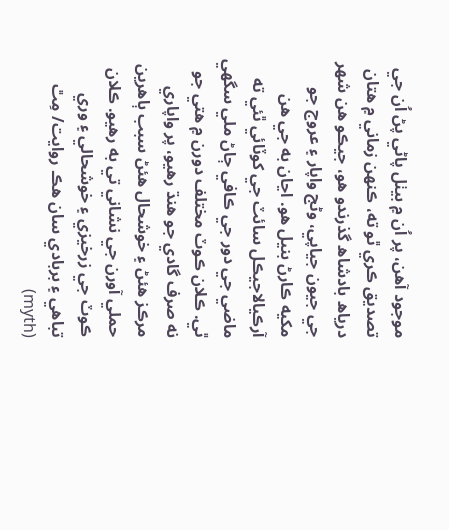موجود آھن، پر اُن ۾ بيٺل پاڻي پڻ اُن جي تصديق ڪري ٿو ته، ڪنھن زماني ۾ ھتان درياھ بادشاھ گذرندو ھو، جيڪو ھن شھر جي جيون جياپي، وڻج واپار ۽ عروج جو مکيه ڪارڻ بنيل ھو. اڃان به جي ھن آرڪيالاجيڪل سائٽ جي کوٽائي ٿئي ته ماضي جي دور جي ڪافي ڄاڻ ملي سگھي ٿي. ڪلان ڪوٽ مختلف دورن ۾ ھتي جو نه صرف گادي جو ھنڌ رھيو، پر واپاري مرڪز ھئڻ ۽ خوشحال ھئڻ سبب ٻاھرين حملي آورن جي نشاني تي به رھيو. ڪلان ڪوٽ جي زرخيزي ۽ خوشحالي ۽ وري تباھي ۽ بربادي سان ھڪ روايت/ مِٿ (myth)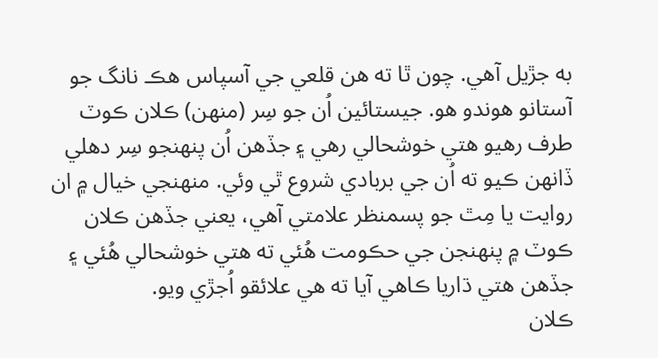به جڙيل آھي. چون ٿا ته ھن قلعي جي آسپاس ھڪ نانگ جو آستانو ھوندو ھو. جيستائين اُن جو سِر (منھن) ڪلان ڪوٽ طرف رھيو ھتي خوشحالي رھي ۽ جڏھن اُن پنھنجو سِر دھلي ڏانھن ڪيو ته اُن جي بربادي شروع ٿي وئي. منھنجي خيال ۾ ان روايت يا مِٿ جو پسمنظر علامتي آھي، يعني جڏھن ڪلان ڪوٽ ۾ پنھنجن جي حڪومت ھُئي ته ھتي خوشحالي ھُئي ۽ جڏھن ھتي ڌاريا ڪاھي آيا ته ھي علائقو اُجڙي ويو.
ڪلان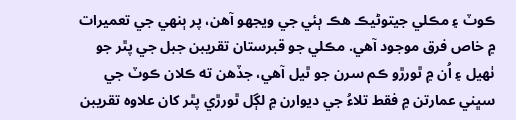ڪوٽ ۽ مڪلي جيتوڻيڪ ھڪ ٻئي جي ويجھو آھن، پر ٻنھي جي تعميرات ۾ خاص فرق موجود آھي. مڪلي جو قبرستان تقريبن جبل جي پٿر جو ٺھيل ۽ اُن ۾ ٿورڙو ڪم سرن جو ٿيل آھي، جڏھن ته ڪلان ڪوٽ جي سڀني عمارتن ۾ فقط تلاءُ جي ديوارن ۾ لڳل ٿورڙي پٿر کان علاوہ تقريبن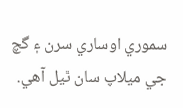سموري اوساري سرن ۽ گچ جي ميلاپ سان ٿيل آھي.